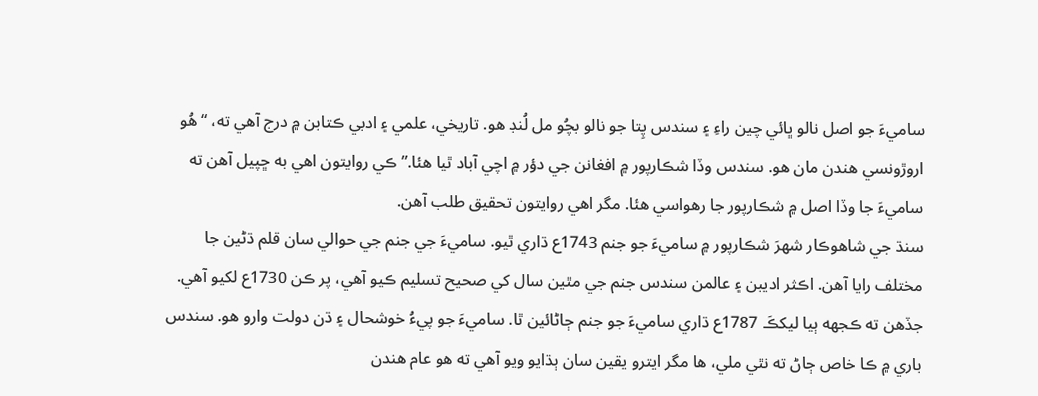ساميءَ جو اصل نالو ڀائي چين راءِ ۽ سندس پِتا جو نالو بچُو مل لُنڊ هو. تاريخي، علمي ۽ ادبي ڪتابن ۾ درج آهي ته، “هُو اروڙونسي هندن مان هو. سندس وڏا شڪارپور ۾ افغانن جي دؤر ۾ اچي آباد ٿيا هئا.” ڪي روايتون اهي به ڇپيل آهن ته ساميءَ جا وڏا اصل ۾ شڪارپور جا رهواسي هئا. مگر اهي روايتون تحقيق طلب آهن.
سنڌ جي شاهوڪار شهرَ شڪارپور ۾ ساميءَ جو جنم 1743ع ڌاري ٿيو. ساميءَ جي جنم جي حوالي سان قلم ڌڻين جا مختلف رايا آهن. اڪثر اديبن ۽ عالمن سندس جنم جي مٿين سال کي صحيح تسليم ڪيو آهي، پر ڪن 1730ع لکيو آهي. جڏهن ته ڪجهه ٻيا ليکڪَ 1787ع ڌاري ساميءَ جو جنم ڄاڻائين ٿا. ساميءَ جو پيءُ خوشحال ۽ ڌن دولت وارو هو. سندس باري ۾ ڪا خاص ڄاڻ ته نٿي ملي، ها مگر ايترو يقين سان ٻڌايو ويو آهي ته هو عام هندن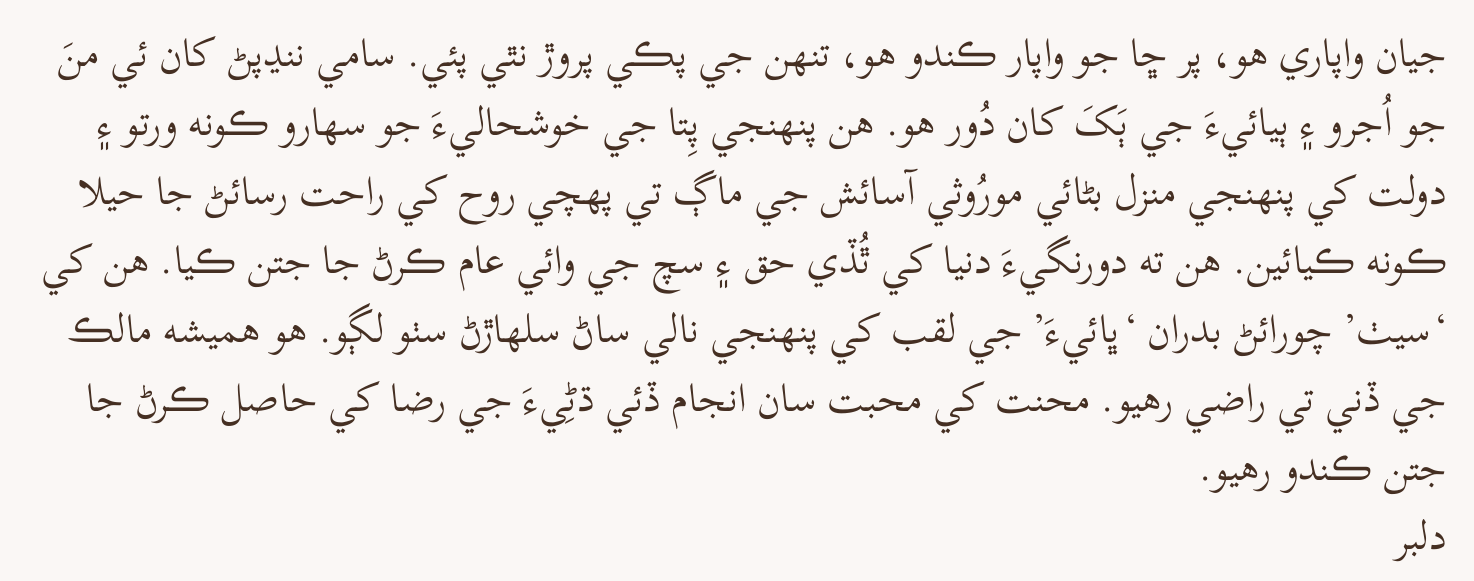جيان واپاري هو، پر ڇا جو واپار ڪندو هو، تنهن جي پڪي پروڙ نٿي پئي. سامي ننڍپڻ کان ئي منَ جو اُجرو ۽ ٻيائيءَ جي ٻَکَ کان دُور هو. هن پنهنجي پِتا جي خوشحاليءَ جو سھارو ڪونه ورتو ۽ دولت کي پنهنجي منزل بڻائي مورُوثي آسائش جي ماڳ تي پھچي روح کي راحت رسائڻ جا حيلا ڪونه ڪيائين. هن ته دورنگيءَ دنيا کي ٿُڏي حق ۽ سچ جي وائي عام ڪرڻ جا جتن ڪيا. هن کي ‘سيٺ’ چورائڻ بدران ‘ڀائيءَ’ جي لقب کي پنھنجي نالي ساڻ سلھاڙڻ سٺو لڳو. هو هميشه مالڪ جي ڏني تي راضي رهيو. محنت کي محبت سان انجام ڏئي ڌڻِيءَ جي رضا کي حاصل ڪرڻ جا جتن ڪندو رهيو.
دلبر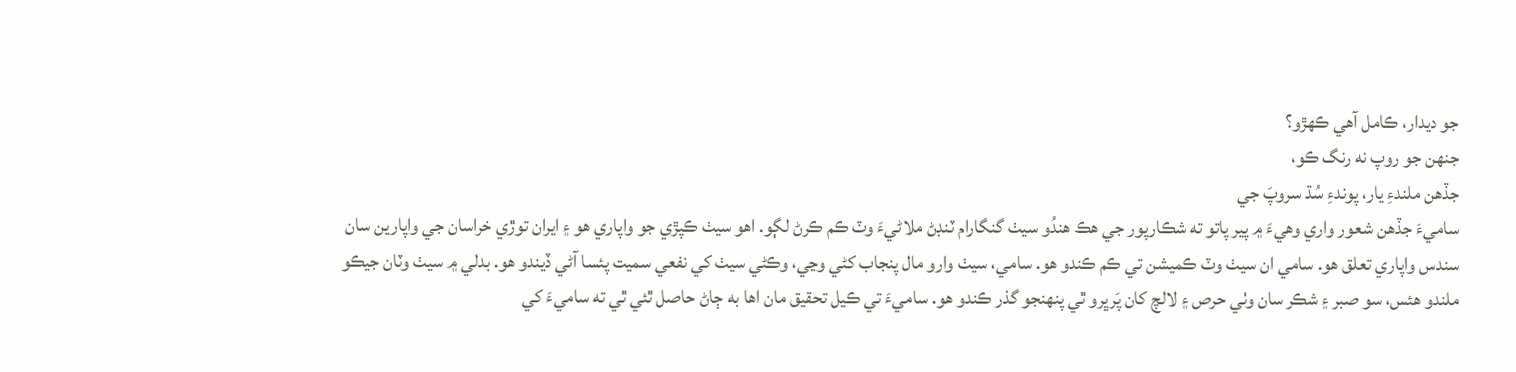جو ديدار، ڪامل آهي ڪهڙو؟
جنهن جو روپ نه رنگ ڪو،
جڏهن ملندءِ يار، پوندءِ سُڌ سروپَ جي
ساميءَ جڏهن شعور واري وهيءَ ۾ پير پاتو ته شڪارپور جي هڪ هندُو سيٺ گنگارام ٽنڊڻ ملاڻيءَ وٽ ڪم ڪرڻ لڳو. اهو سيٺ ڪپڙي جو واپاري هو ۽ ايران توڙي خراسان جي واپارين سان سندس واپاري تعلق هو. سامي ان سيٺ وٽ ڪميشن تي ڪم ڪندو هو. سامي، سيٺ وارو مال پنجاب کڻي وڃي، وڪڻي سيٺ کي نفعي سميت پئسا آڻي ڏيندو هو. بدلي ۾ سيٺ وٽان جيڪو ملندو هئس، سو صبر ۽ شڪر سان وٺي حرص ۽ لالچ کان پَرڀرو ٿي پنهنجو گذر ڪندو هو. ساميءَ تي ڪيل تحقيق مان اها به ڄاڻ حاصل ٿئي ٿي ته ساميءَ کي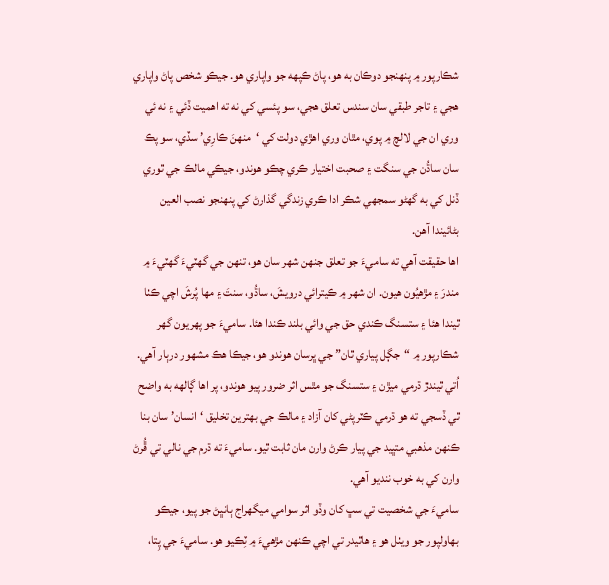شڪارپور ۾ پنهنجو دوڪان به هو، پاڻ ڪپهه جو واپاري هو. جيڪو شخص پاڻ واپاري هجي ۽ تاجر طبقي سان سندس تعلق هجي، سو پئسي کي نه ته اهميت ڏئي ۽ نه ئي وري ان جي لالچ ۾ پوي، مٿان وري اهڙي دولت کي ‘منهنَ ڪارِي’ سڏي، سو پڪ سان ساڌُن جي سنگت ۽ صحبت اختيار ڪري چڪو هوندو، جيڪي مالڪ جي ٿوري ڏنل کي به گهڻو سمجهي شڪر ادا ڪري زندگي گذارڻ کي پنھنجو نصب العين بڻائيندا آهن.
اها حقيقت آهي ته ساميءَ جو تعلق جنھن شهر سان هو، تنهن جي گهٽيءَ گهٽيءَ ۾ مندرَ ۽ مڙهيُون هيون. ان شهر ۾ ڪيترائي درويشَ، ساڌُو، سنتَ ۽ مها پُرشَ اچي ڪٺا ٿيندا هئا ۽ ستسنگ ڪندي حق جي وائي بلند ڪندا هئا. ساميءَ جو پھريون گهر شڪارپور ۾ “جڳل پياري ٿان” جي ڀرسان هوندو هو، جيڪا هڪ مشهور درٻار آهي. اُتي ٿيندڙ ڌرمي ميڙن ۽ ستسنگ جو مٿس اثر ضرور پيو هوندو، پر اها ڳالهه به واضح ٿي ڏسجي ته هو ڌرمي ڪٽرپڻي کان آزاد ۽ مالڪ جي بهترين تخليق ‘انسان’ سان بنا ڪنھن مذھبي متڀيد جي پيار ڪرڻ وارن مان ثابت ٿيو. ساميءَ ته ڌرم جي نالي تي ڦُرڻ وارن کي به خوب ننديو آهي.
ساميءَ جي شخصيت تي سڀ کان وڏو اثر سوامي ميگهراج ٻانڀڻ جو پيو، جيڪو بھاولپور جو ويٺل هو ۽ هاٿيدر تي اچي ڪنهن مڙهيءَ ۾ ٽِڪيو هو. ساميءَ جي پِتا،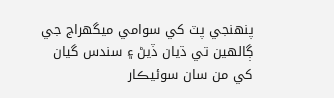پنھنجي پٽ کي سوامي ميگهراج جي ڳالهين تي ڌيان ڏيڻ ۽ سندس گيان کي من سان سوئيڪار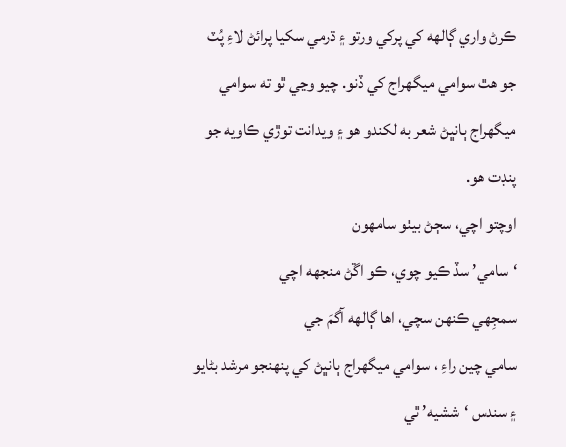ڪرڻ واري ڳالهه کي پرکي ورتو ۽ ڌرمي سکيا پرائڻ لاءِ پُٽ جو هٿ سوامي ميگهراج کي ڏنو. چيو وڃي ٿو ته سوامي ميگهراج ٻانڀڻ شعر به لکندو هو ۽ ويدانت توڙي ڪاويه جو پنڊت هو.
اوچتو اچي، سڄڻ بيٺو سامهون
‘سامي’ سڏ ڪيو چوي، ڪو اڱڻ منجهه اچي
سمجِهي ڪنھن سچي، اها ڳالھه آگمَ جي
سامي چين راءِ ، سوامي ميگهراج ٻانڀڻ کي پنهنجو مرشد بڻايو ۽ سندس ‘ششيه’ ٿي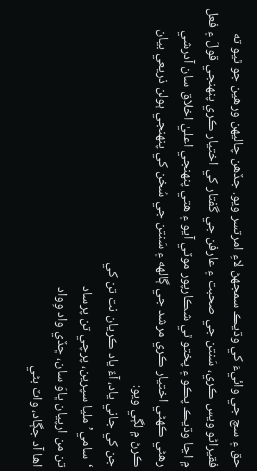حق ۽ سچ جي وائيءَ کي وڌيڪ سمجهڻ لاءِ امرتسر ويو. جڏهن چاليھن ورهين جو ٿيو ته فقيراڻو ويس ڪري، سَنتن جي صحبت ۽ عارفن جي گفتار کي اختيار ڪري پنھنجي قولَ ۽ فعل ۾ اڃا وڌيڪ پڪو ۽ پختو ٿي شڪارپور موٽي آيو ۽ هتي پنهنجي اعليٰ اخلاق سان آدرشي رهڻي ڪھڻي اختيار ڪري مرشد جي ڳالهه ۽ سَنتن جي سُخن کي پنهنجي ٻولن ذريعي بيان ڪرڻ ۾ لڳي ويو:
جن کي جاني ياد، آءٌ ياد ڪريان نت تن کي
‘سامي’ مليا سپرين، پرچي تن پرساد
تن من ارپيان ڀاوَ سان، ڇڏي واد وِواد
اها آد جڳاد، واٽ بڻي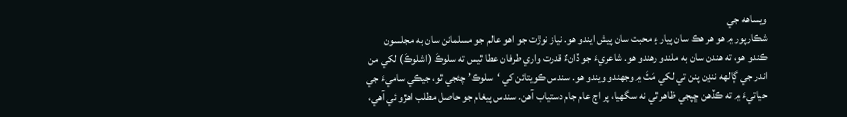ويساهه جي
شڪارپور ۾ هو هر هڪ سان پيار ۽ محبت سان پيش ايندو هو. نياز نوڙت جو اهو عالم جو مسلمانن سان به مجلسون ڪندو هو، ته هندن سان به ملندو رهندو هو. شاعريءَ جو ڏانءٌ قدرت واري طرفان عطا ٿيس ته سلوڪَ (اشلوڪَ) لکي من اندر جي ڳالھه ننڍن پنن تي لکي مَٽَ ۾ وجهندو ويندو هو. سندس ڪويتائن کي ‘سلوڪ’ چئجي ٿو، جيڪي ساميءَ جي حياتيءَ ۾ ته ڪڏهن ڇپجي ظاهر ٿي نه سگهيا، پر اڄ عام جام دستياب آهن. سندس پيغام جو حاصل مطلب اهڙو ئي آهي،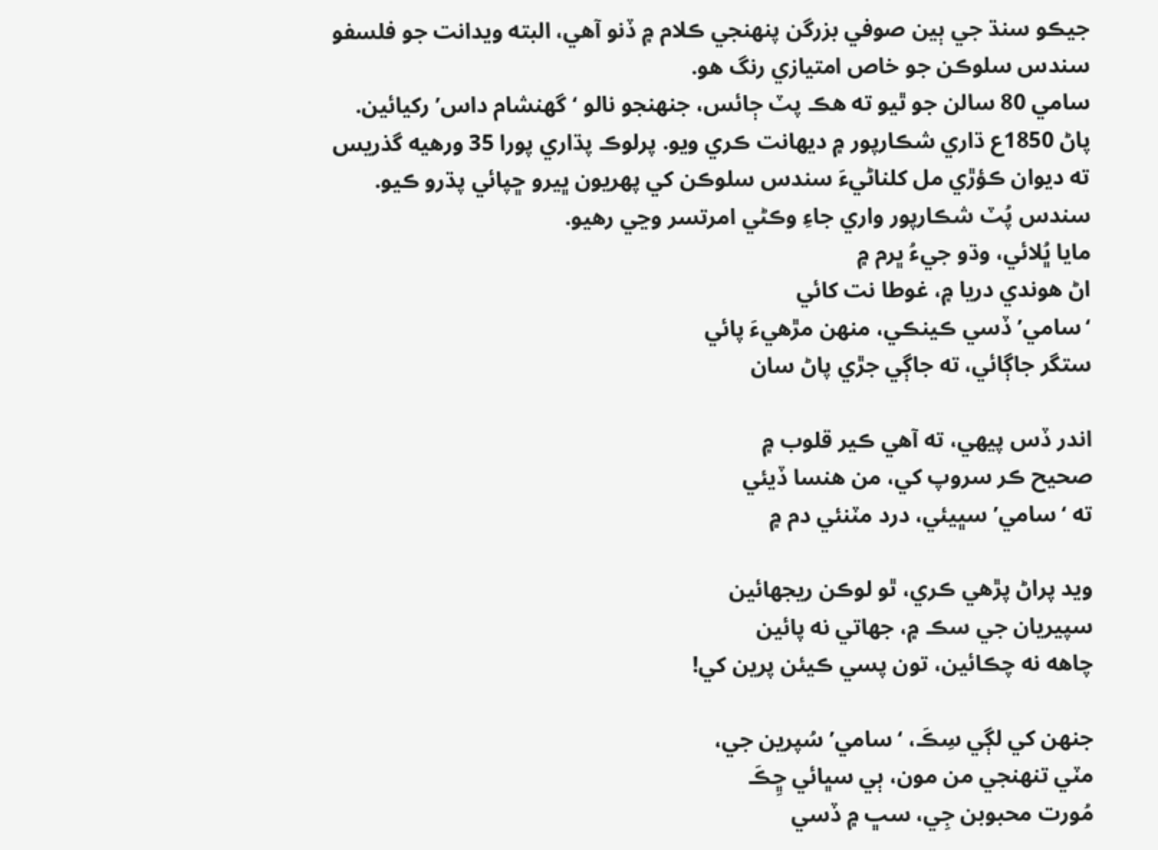جيڪو سنڌ جي ٻين صوفي بزرگن پنهنجي ڪلام ۾ ڏنو آهي، البته ويدانت جو فلسفو سندس سلوڪن جو خاص امتيازي رنگ هو.
سامي 80 سالن جو ٿيو ته هڪ پٽ ڄائس، جنهنجو نالو ‘گهنشام داس’ رکيائين. پاڻ 1850ع ڌاري شڪارپور ۾ ديھانت ڪري ويو. پرلوڪ پڌاري پورا 35 ورهيه گذريس ته ديوان ڪؤڙي مل کلناڻيءَ سندس سلوڪن کي پھريون ڀيرو ڇپائي پڌرو ڪيو. سندس پُٽ شڪارپور واري جاءِ وڪڻي امرتسر وڃي رهيو.
مايا ڀُلائي، وڌو جيءُ ڀرم ۾
اڻ هوندي دريا ۾، غوطا نت کائي
‘سامي’ ڏسي ڪينڪي، منهن مڙهيءَ پائي
ستگر جاڳائي، ته جاڳي جڙي پاڻ سان

اندر ڏس پيھي، ته آهي ڪير قلوب ۾
صحيح ڪر سروپ کي، من هنسا ڏيئي
ته ‘سامي’ سڀيئي، درد مٽنئي دم ۾

ويد پراڻ پڙهي ڪري، ٿو لوڪن ريجهائين
سپيريان جي سڪ ۾، جهاتي نه پائين
چاهه نه چڪائين، تون پسي ڪيئن پرين کي!

جنھن کي لڳي سِڪَ، ‘سامي’ سُپرين جي،
مٽي تنھنجي من مون، ٻي سڀائي ڇِڪَ
مُورت محبوبن جِي، سڀ ۾ ڏسي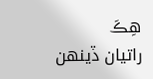هِڪَ
راتيان ڏينهن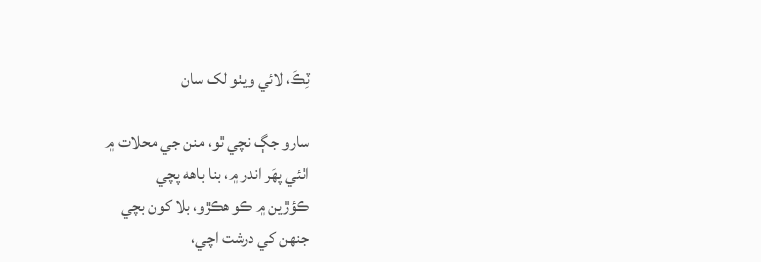ٽِڪَ، لائي ويٺو لک سان

سارو جڳ نچي ٿو، منن جي محلات ۾
اٺئي پھَر اندر ۾، بنا باهه پچي
ڪؤڙين ۾ ڪو هڪڙو، بلا کون بچي
جنھن کي درشت اچي،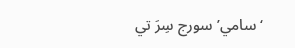‘سامي’ سورج سِرَ تي